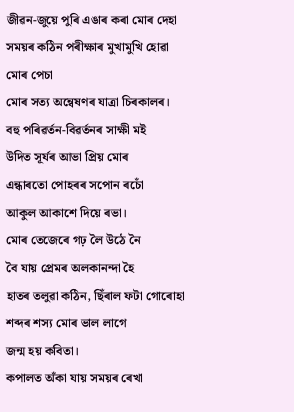জীৱন-জুয়ে পুৰি এঙাৰ কৰা মোৰ দেহা
সময়ৰ কঠিন পৰীক্ষাৰ মুখামুখি হোৱা
মোৰ পেচা
মোৰ সত্য অন্বেষণৰ যাত্ৰা চিৰকালৰ।
বহু পৰিৱৰ্তন-বিৱৰ্তনৰ সাক্ষী মই
উদিত সূৰ্যৰ আভা প্ৰিয় মোৰ
এন্ধাৰতো পোহৰৰ সপোন ৰচোঁ
আকুল আকাশে দিয়ে ৰভা।
মোৰ তেজেৰে গঢ় লৈ উঠে নৈ
বৈ যায় প্ৰেমৰ অলকানন্দা হৈ
হাতৰ তলুৱা কঠিন, ছিঁৰাল ফটা গোৰোহা
শব্দৰ শস্য মোৰ ভাল লাগে
জন্ম হয় কবিতা।
কপালত অঁকা যায় সময়ৰ ৰেখা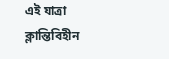এই যাত্ৰা ক্লান্তিবিহীন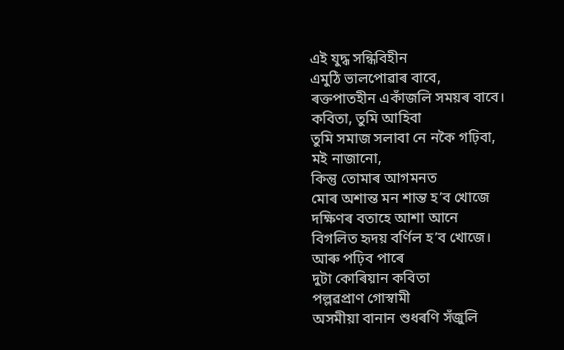এই যুদ্ধ সন্ধিবিহীন
এমুঠি ভালপোৱাৰ বাবে,
ৰক্তপাতহীন একাঁজলি সময়ৰ বাবে।
কবিতা, তুমি আহিবা
তুমি সমাজ সলাবা নে নকৈ গঢ়িবা,
মই নাজানো,
কিন্তু তোমাৰ আগমনত
মোৰ অশান্ত মন শান্ত হ’ব খোজে
দক্ষিণৰ বতাহে আশা আনে
বিগলিত হৃদয় বৰ্ণিল হ’ব খোজে।
আৰু পঢ়িব পাৰে
দুটা কোৰিয়ান কবিতা
পল্লৱপ্ৰাণ গোস্বামী
অসমীয়া বানান শুধৰণি সঁজুলি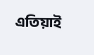এতিয়াই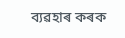ব্যৱহাৰ কৰক